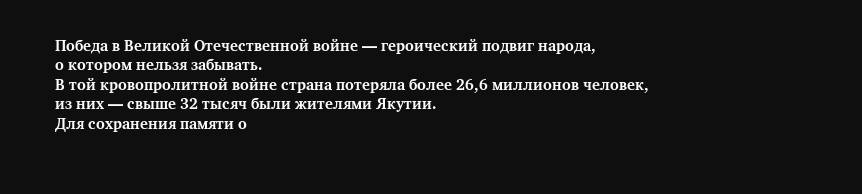Победа в Великой Отечественной войне — героический подвиг народа,
о котором нельзя забывать.
В той кровопролитной войне страна потеряла более 26,6 миллионов человек,
из них — свыше 32 тысяч были жителями Якутии.
Для сохранения памяти о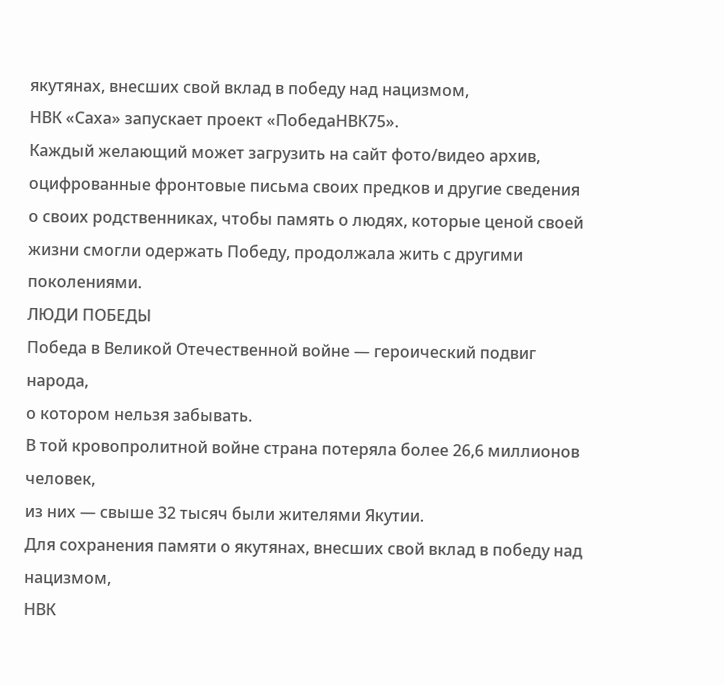якутянах, внесших свой вклад в победу над нацизмом,
НВК «Саха» запускает проект «ПобедаНВК75».
Каждый желающий может загрузить на сайт фото/видео архив, оцифрованные фронтовые письма своих предков и другие сведения о своих родственниках, чтобы память о людях, которые ценой своей жизни смогли одержать Победу, продолжала жить с другими поколениями.
ЛЮДИ ПОБЕДЫ
Победа в Великой Отечественной войне — героический подвиг народа,
о котором нельзя забывать.
В той кровопролитной войне страна потеряла более 26,6 миллионов человек,
из них — свыше 32 тысяч были жителями Якутии.
Для сохранения памяти о якутянах, внесших свой вклад в победу над нацизмом,
НВК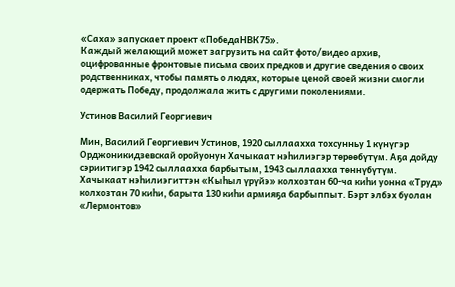«Саха» запускает проект «ПобедаНВК75».
Каждый желающий может загрузить на сайт фото/видео архив, оцифрованные фронтовые письма своих предков и другие сведения о своих родственниках, чтобы память о людях, которые ценой своей жизни смогли одержать Победу, продолжала жить с другими поколениями.

Устинов Василий Георгиевич

Мин, Василий Георгиевич Устинов, 1920 сыллаахха тохсунньу 1 күнүгэр Орджоникидзевскай оройуонун Хачыкаат нэһилиэгэр төрөөбүтүм. Аҕа дойду сэриитигэр 1942 сыллаахха барбытым, 1943 сыллаахха төннүбүтүм.
Хачыкаат нэһилиэгиттэн «Кыһыл үрүйэ» колхозтан 60-ча киһи уонна «Труд» колхозтан 70 киһи, барыта 130 киһи армияҕа барбыппыт. Бэрт элбэх буолан «Лермонтов»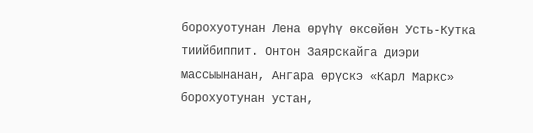борохуотунан Лена өрүһү өксөйөн Усть-Кутка тиийбиппит. Онтон Заярскайга диэри массыынанан, Ангара өрүскэ «Карл Маркс» борохуотунан устан,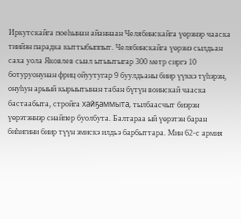Иркутскайга поеһынан айаннаан Челябинскайга үөрэнэр чааска тиийэн парадка кыттыбыппыт. Челябинскайга үөрэнэ сылдьан саха уола Яковлев сыал ытыытыгар 300 метр сиргэ 10 ботуруонунан фриц ойуутугар 9 буулдьаны биир үүккэ түһэрэн, онуһун арыый кырыытынан табан бүтүн воинскай чааска бастаабыта, стройга хайҕаммыта, тылбаасчыт биэрэн үөрэтэннэр снайпер буолбута. Балтараа ый үөрэтэн баран биһигини биир түүн эмискэ илдьэ барбыттара. Мин 62-с армия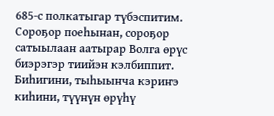685-с полкатыгар түбэспитим. Сороҕор поеһынан, сороҕор сатыылаан аатырар Волга өрүс биэрэгэр тиийэн кэлбиппит. Биһигини, тыһыынча кэриҥэ киһини, түүнүн өрүһү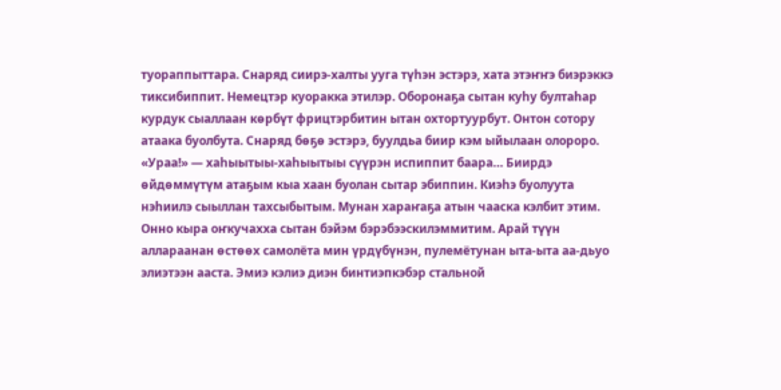туораппыттара. Снаряд сиирэ-халты ууга түһэн эстэрэ, хата этэҥҥэ биэрэккэ тиксибиппит. Немецтэр куоракка этилэр. Оборонаҕа сытан куһу бултаһар курдук сыаллаан көрбүт фрицтэрбитин ытан охтортуурбут. Онтон сотору атаака буолбута. Снаряд бөҕө эстэрэ, буулдьа биир кэм ыйылаан олороро. «Ураа!» — хаһыытыы-хаһыытыы сүүрэн испиппит баара… Биирдэ өйдөммүтүм атаҕым кыа хаан буолан сытар эбиппин. Киэһэ буолуута нэһиилэ сыыллан тахсыбытым. Мунан хараҥаҕа атын чааска кэлбит этим. Онно кыра оҥкучахха сытан бэйэм бэрэбээскилэммитим. Арай түүн аллараанан өстөөх самолёта мин үрдүбүнэн, пулемётунан ыта-ыта аа-дьуо элиэтээн ааста. Эмиэ кэлиэ диэн бинтиэпкэбэр стальной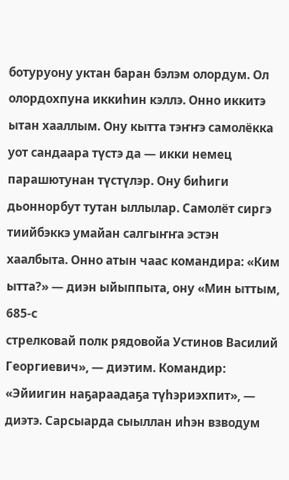ботуруону уктан баран бэлэм олордум. Ол олордохпуна иккиһин кэллэ. Онно иккитэ ытан хааллым. Ону кытта тэҥҥэ самолёкка уот сандаара түстэ да — икки немец парашютунан түстүлэр. Ону биһиги дьоннорбут тутан ыллылар. Самолёт сиргэ тиийбэккэ умайан салгыҥҥа эстэн хаалбыта. Онно атын чаас командира: «Ким ытта?» — диэн ыйыппыта, ону «Мин ыттым, 685-с
стрелковай полк рядовойа Устинов Василий Георгиевич», — диэтим. Командир: «Эйиигин наҕараадаҕа түһэриэхпит», — диэтэ. Сарсыарда сыыллан иһэн взводум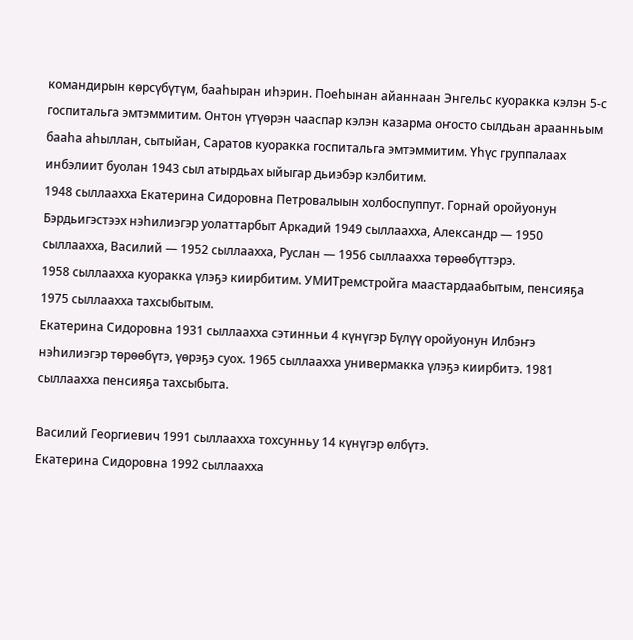командирын көрсүбүтүм, бааһыран иһэрин. Поеһынан айаннаан Энгельс куоракка кэлэн 5-с госпитальга эмтэммитим. Онтон үтүөрэн чааспар кэлэн казарма оҥосто сылдьан араанньым бааһа аһыллан, сытыйан, Саратов куоракка госпитальга эмтэммитим. Үһүс группалаах инбэлиит буолан 1943 сыл атырдьах ыйыгар дьиэбэр кэлбитим.
1948 сыллаахха Екатерина Сидоровна Петровалыын холбоспуппут. Горнай оройуонун Бэрдьигэстээх нэһилиэгэр уолаттарбыт Аркадий 1949 сыллаахха, Александр — 1950 сыллаахха, Василий — 1952 сыллаахха, Руслан — 1956 сыллаахха төрөөбүттэрэ.
1958 сыллаахха куоракка үлэҕэ киирбитим. УМИТремстройга маастардаабытым, пенсияҕа 1975 сыллаахха тахсыбытым.
Екатерина Сидоровна 1931 сыллаахха сэтинньи 4 күнүгэр Бүлүү оройуонун Илбэҥэ нэһилиэгэр төрөөбүтэ, үөрэҕэ суох. 1965 сыллаахха универмакка үлэҕэ киирбитэ. 1981 сыллаахха пенсияҕа тахсыбыта.

Василий Георгиевич 1991 сыллаахха тохсунньу 14 күнүгэр өлбүтэ.
Екатерина Сидоровна 1992 сыллаахха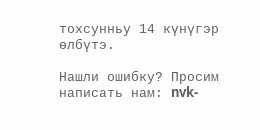тохсунньу 14 күнүгэр өлбүтэ.

Нашли ошибку? Просим написать нам: nvk-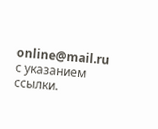online@mail.ru с указанием ссылки.